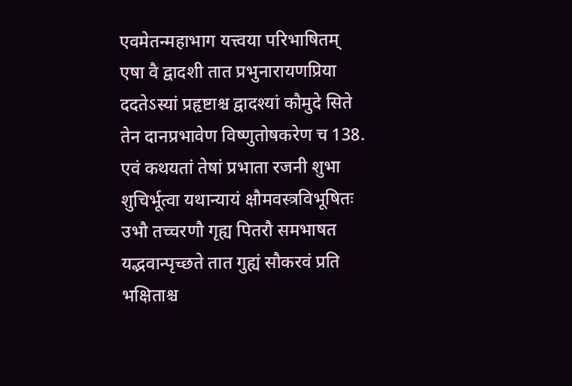एवमेतन्महाभाग यत्त्वया परिभाषितम्
एषा वै द्वादशी तात प्रभुनारायणप्रिया
ददतेऽस्यां प्रहृष्टाश्च द्वादश्यां कौमुदे सिते
तेन दानप्रभावेण विष्णुतोषकरेण च 138.
एवं कथयतां तेषां प्रभाता रजनी शुभा
शुचिर्भूत्वा यथान्यायं क्षौमवस्त्रविभूषितः
उभौ तच्चरणौ गृह्य पितरौ समभाषत
यद्भवान्पृच्छते तात गुह्यं सौकरवं प्रति
भक्षिताश्च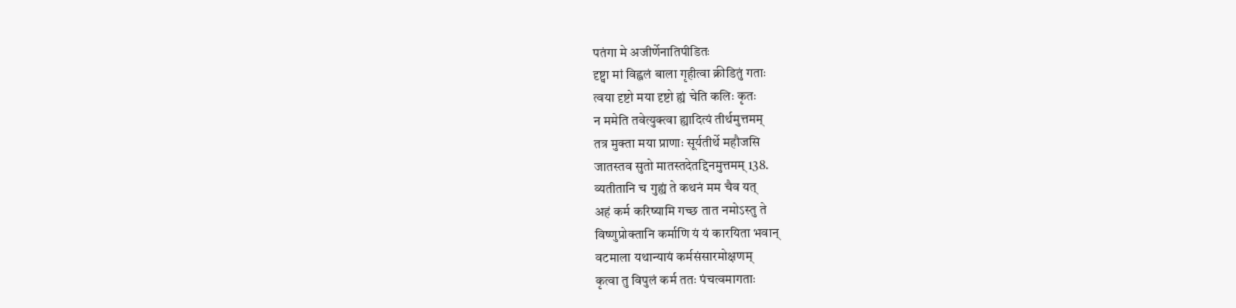पतंगा मे अजीर्णेनातिपीडितः
दृष्ट्वा मां विह्वलं बाला गृहीत्वा क्रीडितुं गताः
त्वया दृष्टो मया दृष्टो ह्यं चेति कलिः कृतः
न ममेति तवेत्युक्त्वा ह्यादित्यं तीर्थमुत्तमम्
तत्र मुक्ता मया प्राणाः सूर्यतीर्थे महौजसि
जातस्तव सुतो मातस्तदेतद्दिनमुत्तमम् 138.
व्यतीतानि च गुह्यं ते कथनं मम चैव यत्
अहं कर्म करिष्यामि गच्छ तात नमोऽस्तु ते
विष्णुप्रोक्तानि कर्माणि यं यं कारयिता भवान्
वटमाला यथान्यायं कर्मसंसारमोक्षणम्
कृत्वा तु विपुलं कर्म ततः पंचत्वमागताः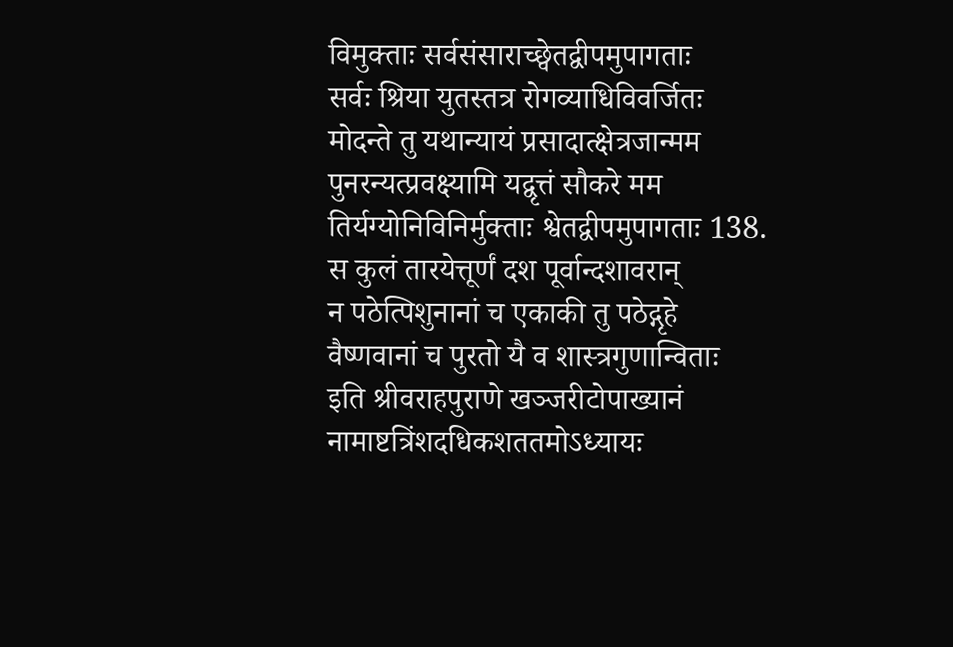विमुक्ताः सर्वसंसाराच्छ्वेतद्वीपमुपागताः
सर्वः श्रिया युतस्तत्र रोगव्याधिविवर्जितः
मोदन्ते तु यथान्यायं प्रसादात्क्षेत्रजान्मम
पुनरन्यत्प्रवक्ष्यामि यद्वृत्तं सौकरे मम
तिर्यग्योनिविनिर्मुक्ताः श्वेतद्वीपमुपागताः 138.
स कुलं तारयेत्तूर्णं दश पूर्वान्दशावरान्
न पठेत्पिशुनानां च एकाकी तु पठेद्गृहे
वैष्णवानां च पुरतो यै व शास्त्रगुणान्विताः
इति श्रीवराहपुराणे खञ्जरीटोपाख्यानं नामाष्टत्रिंशदधिकशततमोऽध्यायः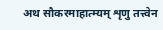अथ सौकरमाहात्म्यम् शृणु तत्त्वेन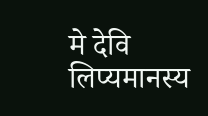मे देवि लिप्यमानस्य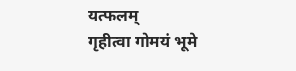यत्फलम्
गृहीत्वा गोमयं भूमे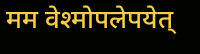मम वेश्मोपलेपयेत्